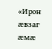«Ирон æвзаг æмæ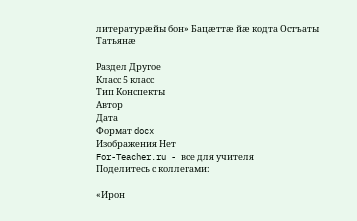литературæйы бон» Бацæттæ йæ кодта Остъаты Татьянæ

Раздел Другое
Класс 5 класс
Тип Конспекты
Автор
Дата
Формат docx
Изображения Нет
For-Teacher.ru - все для учителя
Поделитесь с коллегами:

«Ирон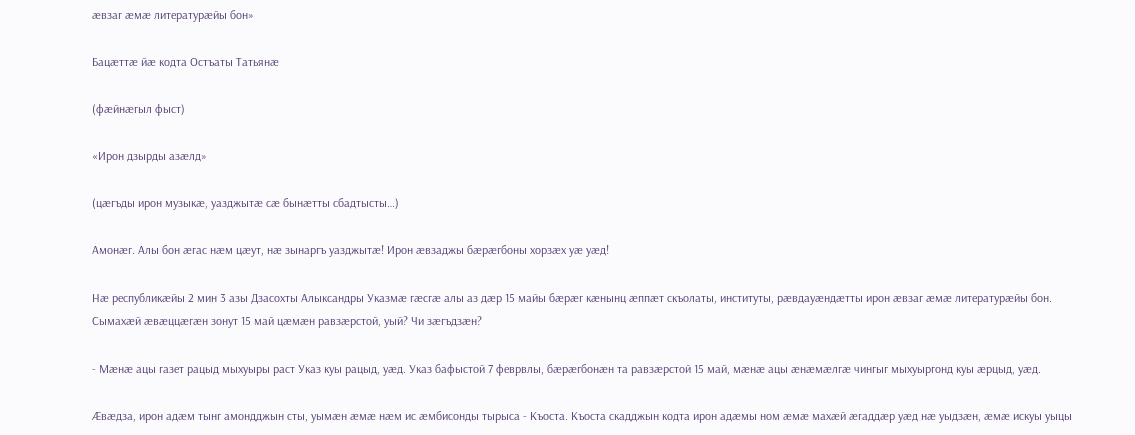æвзаг æмæ литературæйы бон»

Бацæттæ йæ кодта Остъаты Татьянæ

(фæйнæгыл фыст)

«Ирон дзырды азæлд»

(цæгъды ирон музыкæ, уазджытæ сæ бынæтты сбадтысты…)

Амонæг. Алы бон æгас нæм цæут, нæ зынаргъ уазджытæ! Ирон æвзаджы бæрæгбоны хорзæх уæ уæд!

Нæ республикæйы 2 мин 3 азы Дзасохты Алыксандры Указмæ гæсгæ алы аз дæр 15 майы бæрæг кæнынц æппæт скъолаты, институты, рæвдауæндæтты ирон æвзаг æмæ литературæйы бон. Сымахæй æвæццæгæн зонут 15 май цæмæн равзæрстой, уый? Чи зæгъдзæн?

- Мæнæ ацы газет рацыд мыхуыры раст Указ куы рацыд, уæд. Указ бафыстой 7 феврвлы, бæрæгбонæн та равзæрстой 15 май, мæнæ ацы æнæмæлгæ чингыг мыхуыргонд куы æрцыд, уæд.

Æвæдза, ирон адæм тынг амондджын сты, уымæн æмæ нæм ис æмбисонды тырыса - Къоста. Къоста скадджын кодта ирон адæмы ном æмæ махæй æгаддæр уæд нæ уыдзæн, æмæ искуы уыцы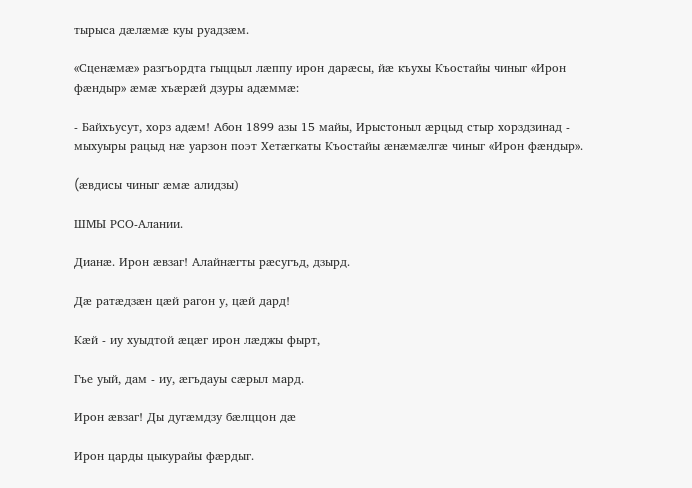тырыса дæлæмæ куы руадзæм.

«Сценæмæ» разгъордта гыццыл лæппу ирон дарæсы, йæ къухы Къостайы чиныг «Ирон фæндыр» æмæ хъæрæй дзуры адæммæ:

- Байхъусут, хорз адæм! Абон 1899 азы 15 майы, Ирыстоныл æрцыд стыр хорздзинад - мыхуыры рацыд нæ уарзон поэт Хетæгкаты Къостайы æнæмæлгæ чиныг «Ирон фæндыр».

(æвдисы чиныг æмæ алидзы)

ШМЫ РСО-Алании.

Дианæ. Ирон æвзаг! Алайнæгты рæсугъд, дзырд.

Дæ ратæдзæн цæй рагон у, цæй дард!

Кæй - иу хуыдтой æцæг ирон лæджы фырт,

Гъе уый, дам - иу, æгъдауы сæрыл мард.

Ирон æвзаг! Ды дугæмдзу бæлццон дæ

Ирон царды цыкурайы фæрдыг.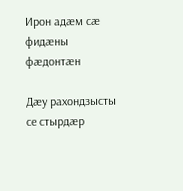Ирон адæм сæ фидæны фæдонтæн

Дæу рахондзысты се стырдæр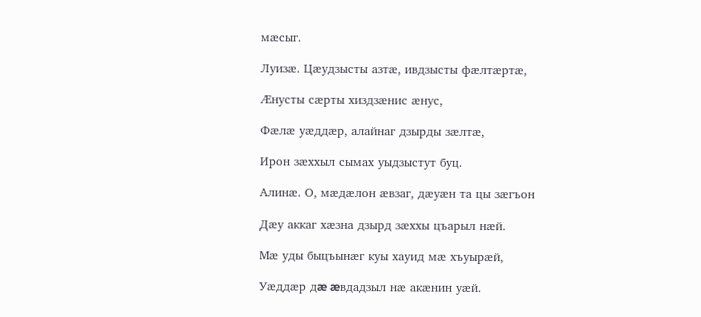мæсыг.

Луизæ. Цæудзысты азтæ, ивдзысты фæлтæртæ,

Æнусты сæрты хиздзæнис æнус,

Фæлæ уæддæр, алайнаг дзырды зæлтæ,

Ирон зæххыл сымах уыдзыстут буц.

Алинæ. О, мæдæлон æвзаг, дæуæн та цы зæгъон

Дæу аккаг хæзна дзырд зæххы цъарыл нæй.

Мæ уды быцъынæг куы хауид мæ хъуырæй,

Уæддæр дæ æвдадзыл нæ акæнин уæй.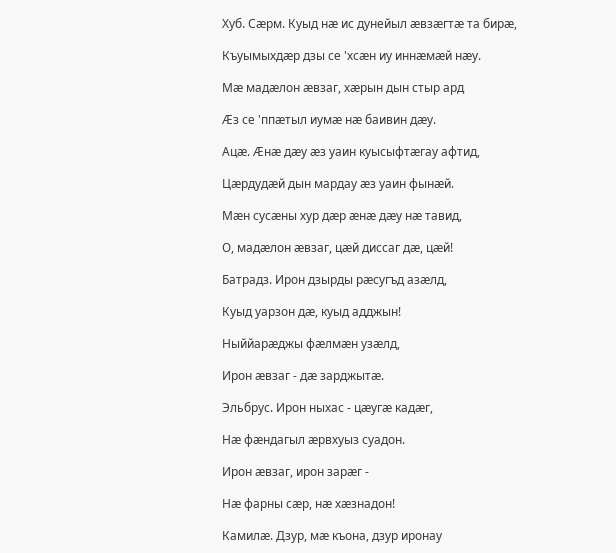Хуб. Сæрм. Куыд нæ ис дунейыл æвзæгтæ та бирæ,

Къуымыхдæр дзы се 'хсæн иу иннæмæй нæу.

Мæ мадæлон æвзаг, хæрын дын стыр ард

Æз се 'ппæтыл иумæ нæ баивин дæу.

Ацæ. Æнæ дæу æз уаин куысыфтæгау афтид,

Цæрдудæй дын мардау æз уаин фынæй.

Мæн сусæны хур дæр æнæ дæу нæ тавид,

О, мадæлон æвзаг, цæй диссаг дæ, цæй!

Батрадз. Ирон дзырды рæсугъд азæлд,

Куыд уарзон дæ, куыд адджын!

Ныййарæджы фæлмæн узæлд,

Ирон æвзаг - дæ зарджытæ.

Эльбрус. Ирон ныхас - цæугæ кадæг,

Нæ фæндагыл æрвхуыз суадон.

Ирон æвзаг, ирон зарæг -

Нæ фарны сæр, нæ хæзнадон!

Камилæ. Дзур, мæ къона, дзур иронау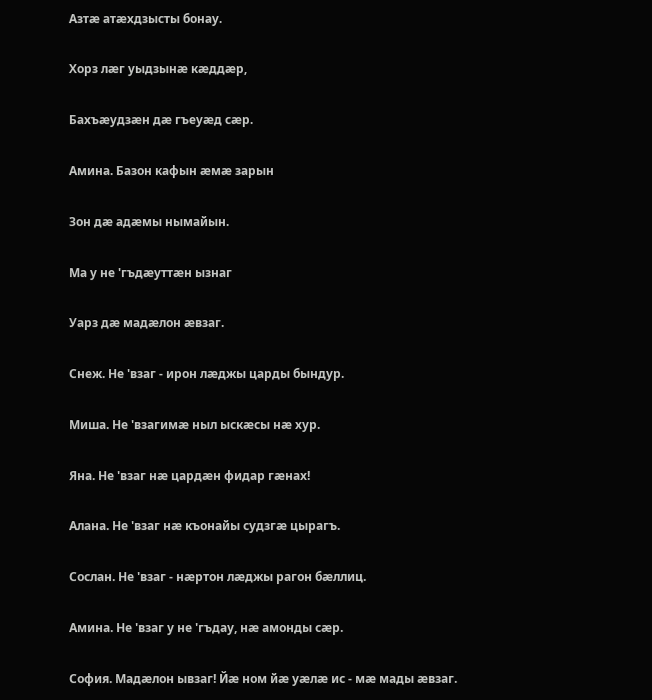Азтæ атæхдзысты бонау.

Хорз лæг уыдзынæ кæддæр,

Бахъæудзæн дæ гъеуæд сæр.

Амина. Базон кафын æмæ зарын

Зон дæ адæмы нымайын.

Ма у не 'гъдæуттæн ызнаг

Уарз дæ мадæлон æвзаг.

Снеж. Не 'взаг - ирон лæджы царды бындур.

Миша. Не 'взагимæ ныл ыскæсы нæ хур.

Яна. Не 'взаг нæ цардæн фидар гæнах!

Алана. Не 'взаг нæ къонайы судзгæ цырагъ.

Сослан. Не 'взаг - нæртон лæджы рагон бæллиц.

Амина. Не 'взаг у не 'гъдау, нæ амонды сæр.

София. Мадæлон ывзаг! Йæ ном йæ уæлæ ис - мæ мады æвзаг.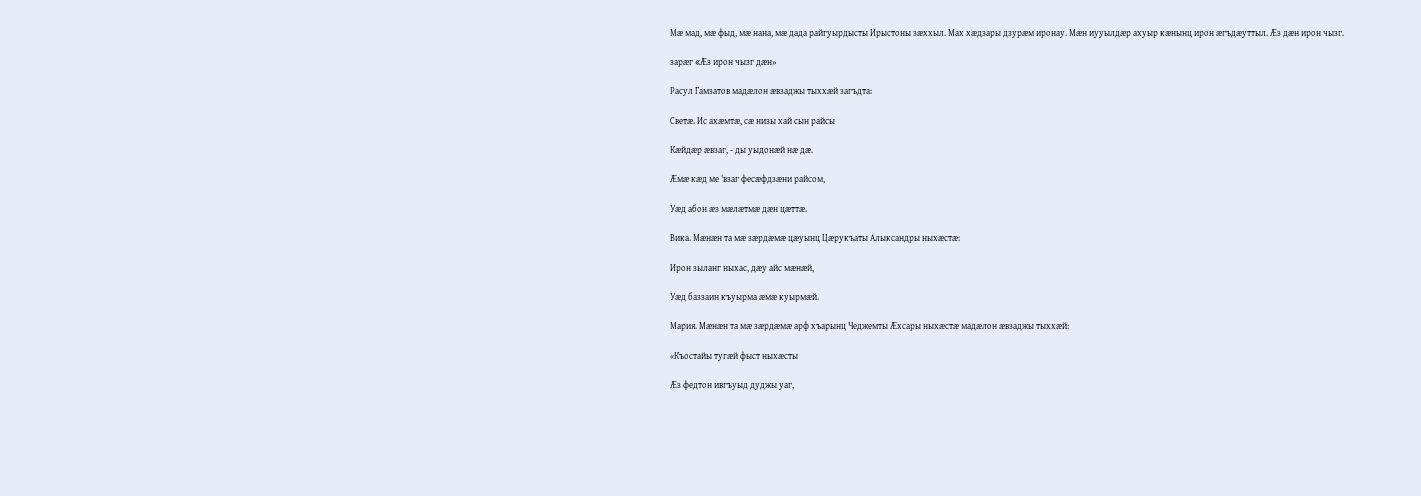Мæ мад, мæ фыд, мæ нана, мæ дада райгуырдысты Ирыстоны зæххыл. Мах хæдзары дзурæм иронау. Мæн иууылдæр ахуыр кæнынц ирон æгъдæуттыл. Æз дæн ирон чызг.

зарæг «Æз ирон чызг дæн»

Расул Гамзатов мадæлон æвзаджы тыххæй загъдта:

Светæ. Ис ахæмтæ, сæ низы хай сын райсы

Кæйдæр æвзаг, - ды уыдонæй нæ дæ.

Æмæ кæд ме 'взаг фесæфдзæни райсом,

Уæд абон æз мæлæтмæ дæн цæттæ.

Вика. Мæнæн та мæ зæрдæмæ цæуынц Цæрукъаты Алыксандры ныхæстæ:

Ирон зыланг ныхас, дæу айс мæнæй,

Уæд баззаин къуырма æмæ куырмæй.

Мария. Мæнæн та мæ зæрдæмæ арф хъарынц Чеджемты Æхсары ныхæстæ мадæлон æвзаджы тыххæй:

«Къостайы тугæй фыст ныхæсты

Æз федтон ивгъуыд дуджы уаг,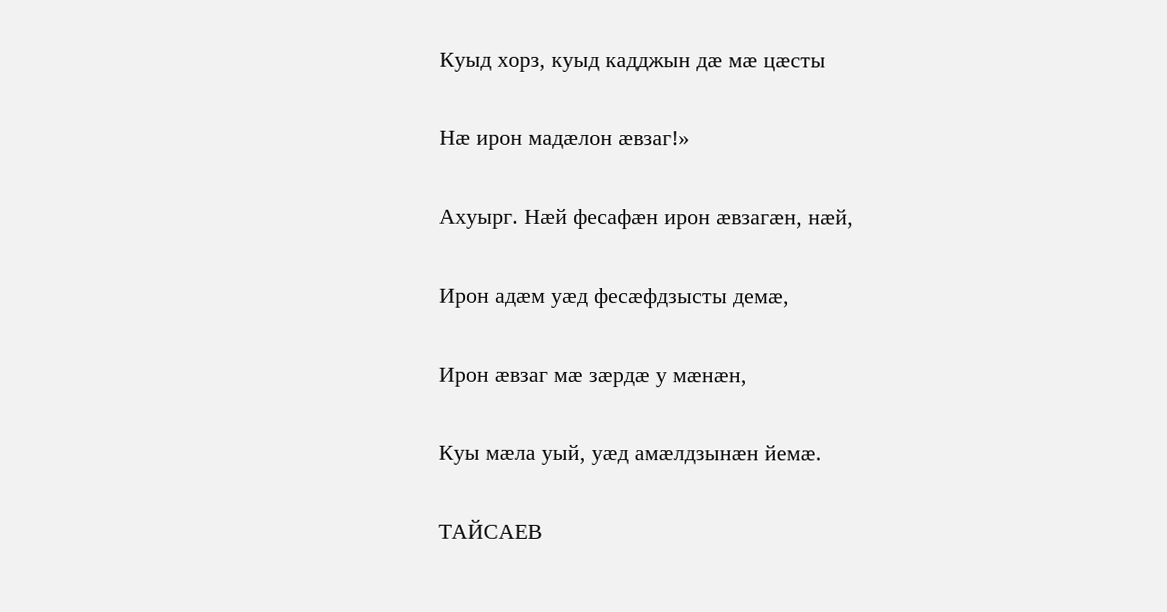Куыд хорз, куыд кадджын дæ мæ цæсты

Нæ ирон мадæлон æвзаг!»

Ахуырг. Нæй фесафæн ирон æвзагæн, нæй,

Ирон адæм уæд фесæфдзысты демæ,

Ирон æвзаг мæ зæрдæ у мæнæн,

Куы мæла уый, уæд амæлдзынæн йемæ.

ТАЙСАЕВ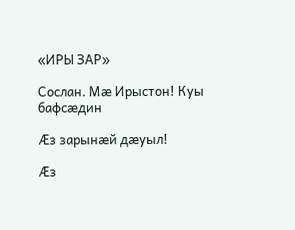«ИРЫ ЗАР»

Сослан. Мæ Ирыстон! Куы бафсæдин

Æз зарынæй дæуыл!

Æз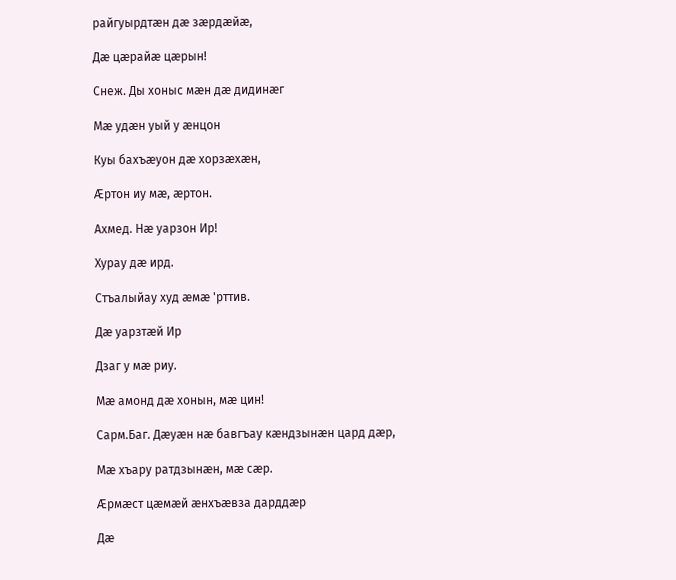райгуырдтæн дæ зæрдæйæ,

Дæ цæрайæ цæрын!

Снеж. Ды хоныс мæн дæ дидинæг

Мæ удæн уый у æнцон

Куы бахъæуон дæ хорзæхæн,

Æртон иу мæ, æртон.

Ахмед. Нæ уарзон Ир!

Хурау дæ ирд.

Стъалыйау худ æмæ 'рттив.

Дæ уарзтæй Ир

Дзаг у мæ риу.

Мæ амонд дæ хонын, мæ цин!

Сарм.Баг. Дæуæн нæ бавгъау кæндзынæн цард дæр,

Мæ хъару ратдзынæн, мæ сæр.

Æрмæст цæмæй æнхъæвза дарддæр

Дæ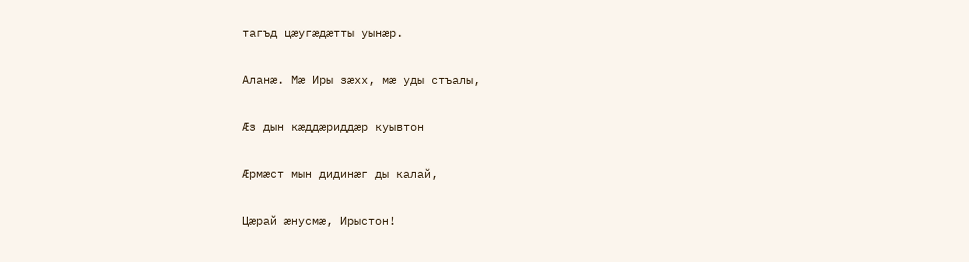тагъд цæугæдæтты уынæр.

Аланæ. Мæ Иры зæхх, мæ уды стъалы,

Æз дын кæддæриддæр куывтон

Æрмæст мын дидинæг ды калай,

Цæрай æнусмæ, Ирыстон!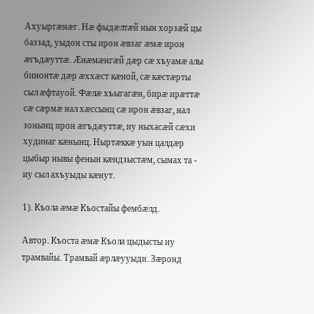Ахуыргæнæг. Нæ фыдæлтæй нын хорзæй цы баззад, уыдон сты ирон æвзаг æмæ ирон æгъдæуттæ. Æнæмæнгæй дæр сæ хъуамæ алы бинонтæ дæр æххæст кæной, сæ кæстæрты сыл æфтауой. Фæлæ хъыгагæн, бирæ ирæттæ сæ сæрмæ нал хæссынц сæ ирон æвзаг, нал зонынц ирон æгъдæуттæ, иу ныхасæй сæхи худинаг кæнынц. Ныртæккæ уын цалдæр цыбыр нывы фенын кæндзыстæм, сымах та - иу сыл ахъуыды кæнут.

1). Къола æмæ Къостайы фембæлд.

Автор. Къоста æмæ Къола цыдысты иу трамвайы. Трамвай æрлæууыди. Зæронд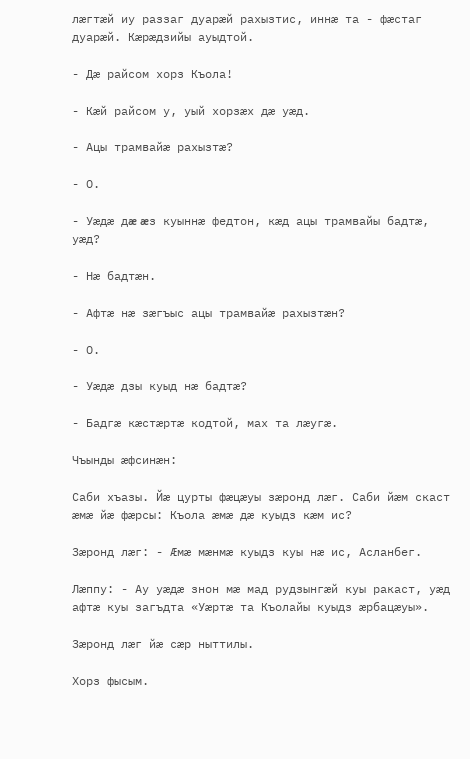лæгтæй иу раззаг дуарæй рахызтис, иннæ та - фæстаг дуарæй. Кæрæдзийы ауыдтой.

- Дæ райсом хорз Къола!

- Кæй райсом у, уый хорзæх дæ уæд.

- Ацы трамвайæ рахызтæ?

- О.

- Уæдæ дæ æз куыннæ федтон, кæд ацы трамвайы бадтæ, уæд?

- Нæ бадтæн.

- Афтæ нæ зæгъыс ацы трамвайæ рахызтæн?

- О.

- Уæдæ дзы куыд нæ бадтæ?

- Бадгæ кæстæртæ кодтой, мах та лæугæ.

Чъынды æфсинæн:

Саби хъазы. Йæ цурты фæцæуы зæронд лæг. Саби йæм скаст æмæ йæ фæрсы: Къола æмæ дæ куыдз кæм ис?

Зæронд лæг: - Æмæ мæнмæ куыдз куы нæ ис, Асланбег.

Лæппу: - Ау уæдæ знон мæ мад рудзынгæй куы ракаст, уæд афтæ куы загъдта «Уæртæ та Къолайы куыдз æрбацæуы».

Зæронд лæг йæ сæр ныттилы.

Хорз фысым.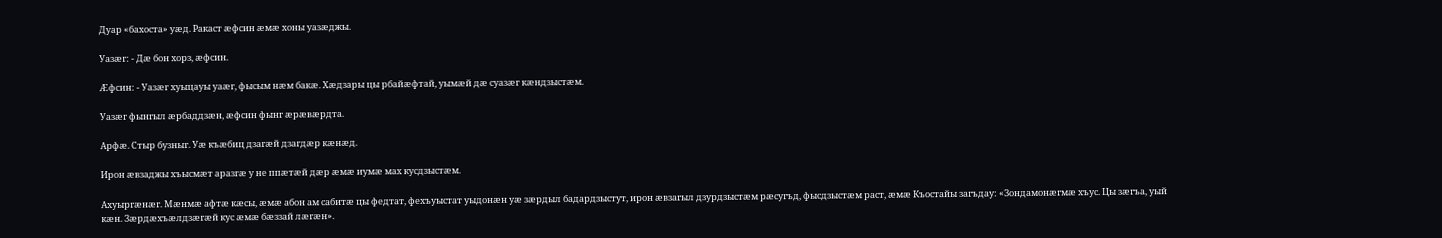Дуар «бахоста» уæд. Ракаст æфсин æмæ хоны уазæджы.

Уазæг: - Дæ бон хорз, æфсин.

Æфсин: - Уазæг хуыцауы уаæг, фысым нæм бакæ. Хæдзары цы рбайæфтай, уымæй дæ суазæг кæндзыстæм.

Уазæг фынгыл æрбаддзæн, æфсин фынг æрæвæрдта.

Арфæ. Стыр бузныг. Уæ къæбиц дзагæй дзагдæр кæнæд.

Ирон æвзаджы хъысмæт аразгæ у не ппæтæй дæр æмæ иумæ мах кусдзыстæм.

Ахуыргæнæг. Мæнмæ афтæ кæсы, æмæ абон ам сабитæ цы федтат, фехъуыстат уыдонæн уæ зæрдыл бадардзыстут, ирон æвзагыл дзурдзыстæм рæсугъд, фысдзыстæм раст, æмæ Къостайы загъдау: «Зондамонæгмæ хъус. Цы зæгъа, уый кæн. Зæрдæхъæлдзæгæй кус æмæ бæззай лæгæн».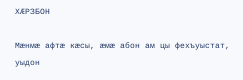ХÆРЗБОН

Мæнмæ афтæ кæсы, æмæ абон ам цы фехъуыстат, уыдон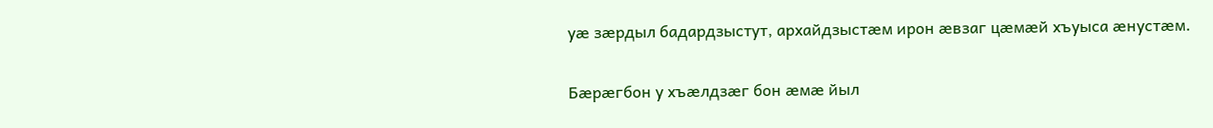уæ зæрдыл бадардзыстут, архайдзыстæм ирон æвзаг цæмæй хъуыса æнустæм.

Бæрæгбон у хъæлдзæг бон æмæ йыл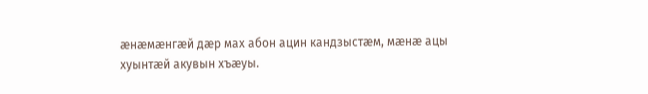æнæмæнгæй дæр мах абон ацин кандзыстæм, мæнæ ацы хуынтæй акувын хъæуы.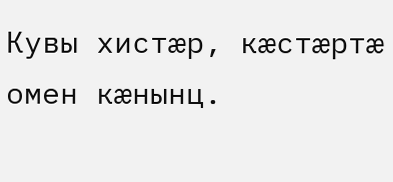Кувы хистæр, кæстæртæ омен кæнынц.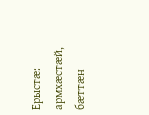Ерыстæ: армхæстæй, бæттæн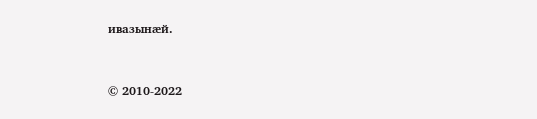ивазынæй.



© 2010-2022